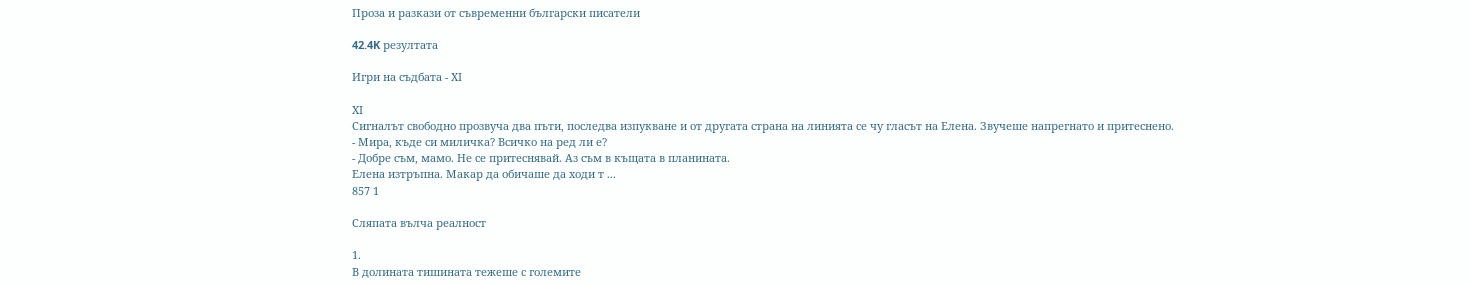Проза и разкази от съвременни български писатели

42.4K резултата

Игри на съдбата - ХІ

ХІ
Сигналът свободно прозвуча два пъти, последва изпукване и от другата страна на линията се чу гласът на Елена. Звучеше напрегнато и притеснено.
- Мира, къде си миличка? Всичко на ред ли е?
- Добре съм, мамо. Не се притеснявай. Аз съм в къщата в планината.
Елена изтръпна. Макар да обичаше да ходи т ...
857 1

Сляпатa вълча реалност

1.
В долината тишината тежеше с големите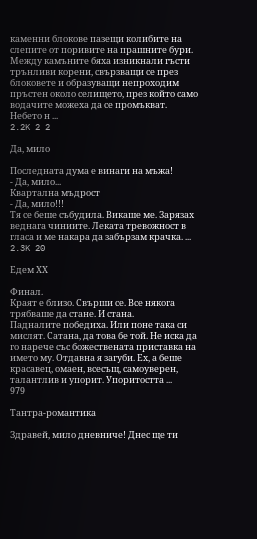каменни блокове пазещи колибите на слепите от поривите на прашните бури. Между камъните бяха изникнали гъсти трънливи корени, свързващи се през блоковете и образуващи непроходим пръстен около селището, през който само водачите можеха да се промъкват.
Небето н ...
2.2K 2 2

Да, мило

Последната дума е винаги на мъжа!
- Да, мило...
Квартална мъдрост
- Да, мило!!!
Тя се беше събудила. Викаше ме. Зарязах веднага чиниите. Леката тревожност в гласа и ме накара да забързам крачка. ...
2.3K 20

Едем ХХ

Финал.
Краят е близо. Свърши се. Все някога трябваше да стане. И стана.
Падналите победиха. Или поне така си мислят. Сатана, да това бе той. Не иска да го нарече със божествената приставка на името му. Отдавна я загуби. Ех, а беше красавец, омаен, всесъщ, самоуверен, талантлив и упорит. Упоритостта ...
979

Тантра-романтика

Здравей, мило дневниче! Днес ще ти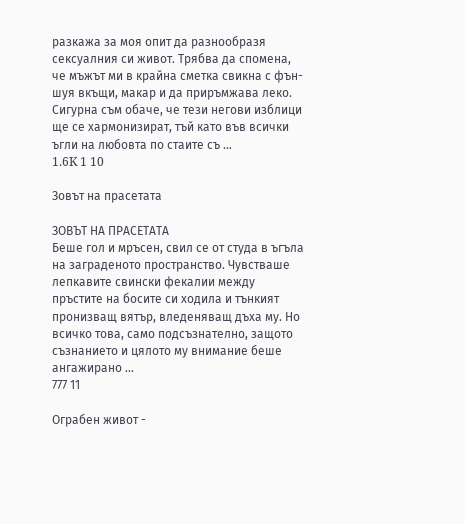разкажа за моя опит да разнообразя сексуалния си живот. Трябва да спомена, че мъжът ми в крайна сметка свикна с фън-шуя вкъщи, макар и да приръмжава леко. Сигурна съм обаче, че тези негови изблици ще се хармонизират, тъй като във всички ъгли на любовта по стаите съ ...
1.6K 1 10

Зовът на прасетата

ЗОВЪТ НА ПРАСЕТАТА
Беше гол и мръсен, свил се от студа в ъгъла на заграденото пространство. Чувстваше лепкавите свински фекалии между пръстите на босите си ходила и тънкият пронизващ вятър, вледеняващ дъха му. Но всичко това, само подсъзнателно, защото съзнанието и цялото му внимание беше ангажирано ...
777 11

Ограбен живот -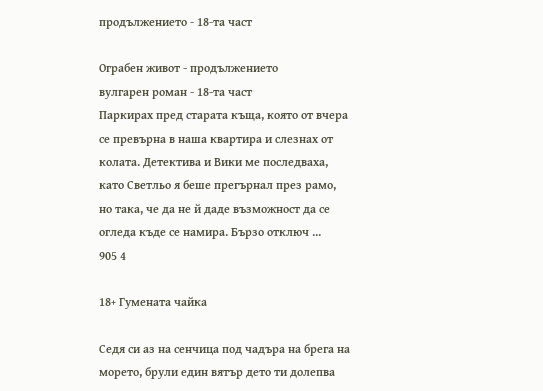продължението - 18-та част

Ограбен живот - продължението
вулгарен роман - 18-та част
Паркирах пред старата къща, която от вчера се превърна в наша квартира и слезнах от колата. Детектива и Вики ме последваха, като Светльо я беше прегърнал през рамо, но така, че да не й даде възможност да се огледа къде се намира. Бързо отключ ...
905 4

18+ Гумената чайка

Седя си аз на сенчица под чадъра на брега на морето, брули един вятър дето ти долепва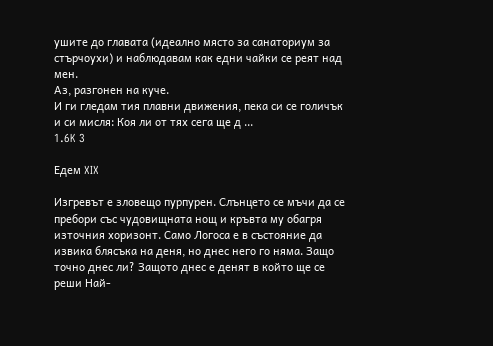ушите до главата (идеално място за санаториум за стърчоухи) и наблюдавам как едни чайки се реят над мен.
Аз, разгонен на куче.
И ги гледам тия плавни движения, пека си се голичък и си мисля: Коя ли от тях сега ще д ...
1.6K 3

Едем XIX

Изгревът е зловещо пурпурен. Слънцето се мъчи да се пребори със чудовищната нощ и кръвта му обагря източния хоризонт. Само Логоса е в състояние да извика блясъка на деня, но днес него го няма. Защо точно днес ли? Защото днес е денят в който ще се реши Най-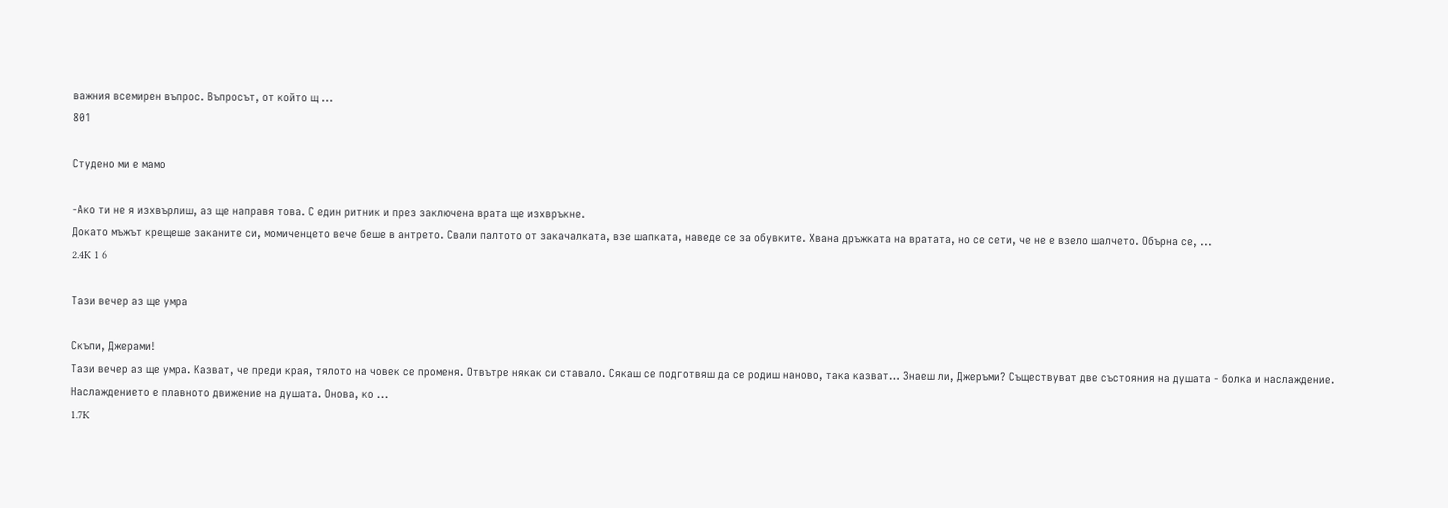важния всемирен въпрос. Въпросът, от който щ ...
801

Студено ми е мамо

-Ако ти не я изхвърлиш, аз ще направя това. С един ритник и през заключена врата ще изхвръкне.
Докато мъжът крещеше заканите си, момиченцето вече беше в антрето. Свали палтото от закачалката, взе шапката, наведе се за обувките. Хвана дръжката на вратата, но се сети, че не е взело шалчето. Обърна се, ...
2.4K 1 6

Тази вечер аз ще умра

Скъпи, Джерами!
Тази вечер аз ще умра. Казват, че преди края, тялото на човек се променя. Отвътре някак си ставало. Сякаш се подготвяш да се родиш наново, така казват… Знаеш ли, Джеръми? Съществуват две състояния на душата - болка и наслаждение. Наслаждението е плавното движение на душата. Онова, ко ...
1.7K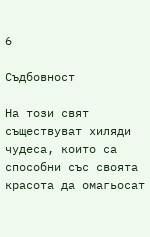6

Съдбовност

На този свят съществуват хиляди чудеса, които са способни със своята красота да омагьосат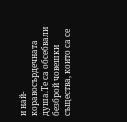и най-коравосърдечната душа.Те са обсебвали безброй човешки същества, които са се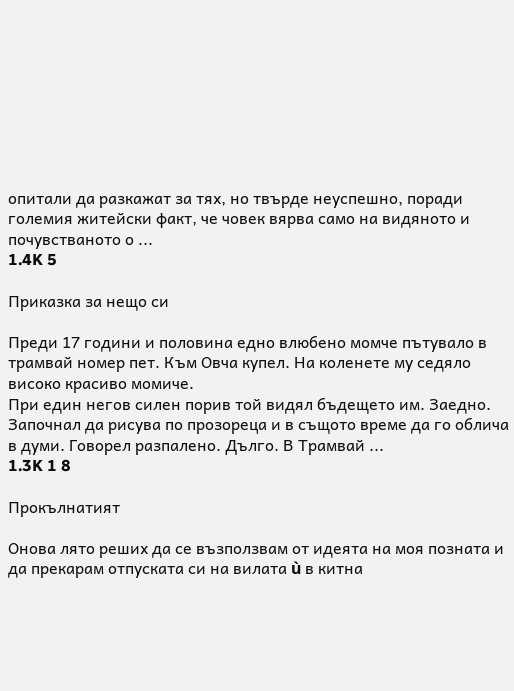опитали да разкажат за тях, но твърде неуспешно, поради големия житейски факт, че човек вярва само на видяното и почувстваното о ...
1.4K 5

Приказка за нещо си

Преди 17 години и половина едно влюбено момче пътувало в трамвай номер пет. Към Овча купел. На коленете му седяло високо красиво момиче.
При един негов силен порив той видял бъдещето им. Заедно. Започнал да рисува по прозореца и в същото време да го облича в думи. Говорел разпалено. Дълго. В Трамвай ...
1.3K 1 8

Прокълнатият

Онова лято реших да се възползвам от идеята на моя позната и да прекарам отпуската си на вилата ù в китна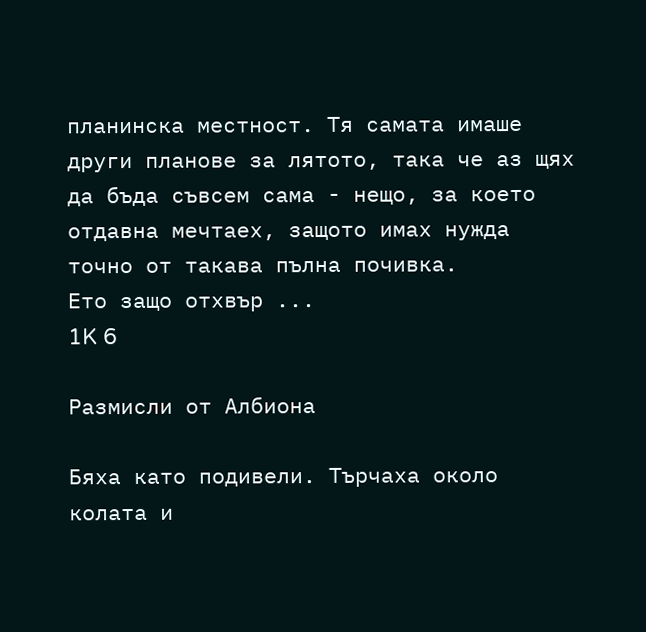планинска местност. Тя самата имаше други планове за лятото, така че аз щях да бъда съвсем сама - нещо, за което отдавна мечтаех, защото имах нужда точно от такава пълна почивка.
Ето защо отхвър ...
1K 6

Размисли от Албиона

Бяха като подивели. Търчаха около колата и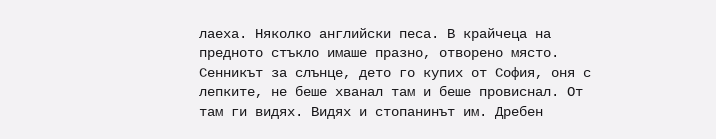лаеха. Няколко английски песа. В крайчеца на предното стъкло имаше празно, отворено място. Сенникът за слънце, дето го купих от София, оня с лепките, не беше хванал там и беше провиснал. От там ги видях. Видях и стопанинът им. Дребен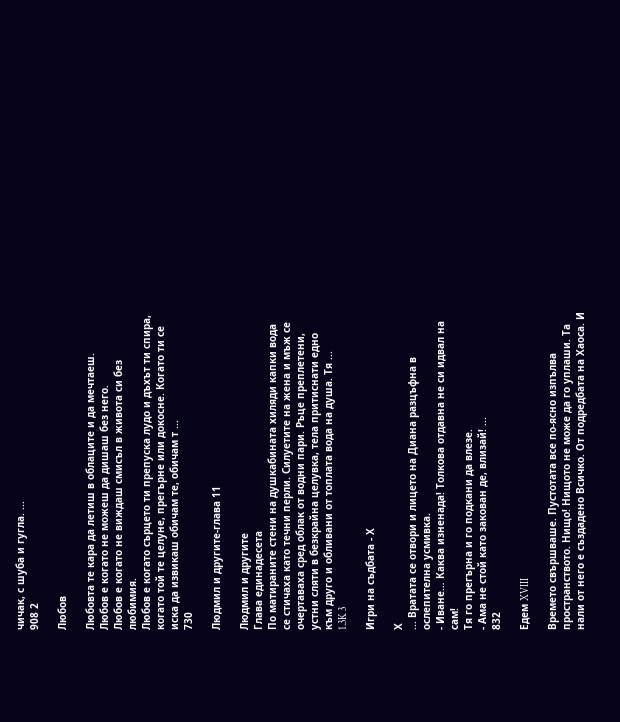чичак, с шуба и гугла. ...
908 2

Любов

Любовта те кара да летиш в облаците и да мечтаеш.
Любов е когато не можеш да дишаш без него.
Любов е когато не виждаш смисъл в живота си без любимия.
Любов е когато сърцето ти препуска лудо и дъхът ти спира, когато той те целуне, прегърне или докосне. Когато ти се иска да извикаш обичам те, обичам т ...
730

Людмил и другите-глава 11

Людмил и другите
Глава единадесета
По матираните стени на душкабината хиляди капки вода се стичаха като течни перли. Силуетите на жена и мъж се очертаваха сред облак от водни пари. Ръце преплетени, устни сляти в безкрайна целувка, тела притиснати едно към друго и обливани от топлата вода на душа. Тя ...
1.3K 3

Игри на съдбата - Х

Х
... Вратата се отвори и лицето на Диана разцъфна в ослепителна усмивка.
- Иване… Каква изненада! Толкова отдавна не си идвал на сам!
Тя го прегърна и го подкани да влезе.
- Ама не стой като закован де, влизай! ...
832

Едем XVIII

Времето свършваше. Пустотата все по-ясно изпълва пространството. Нищо! Нищото не може да го уплаши. Та нали от него е създадено Всичко. От подредбата на Хаоса. И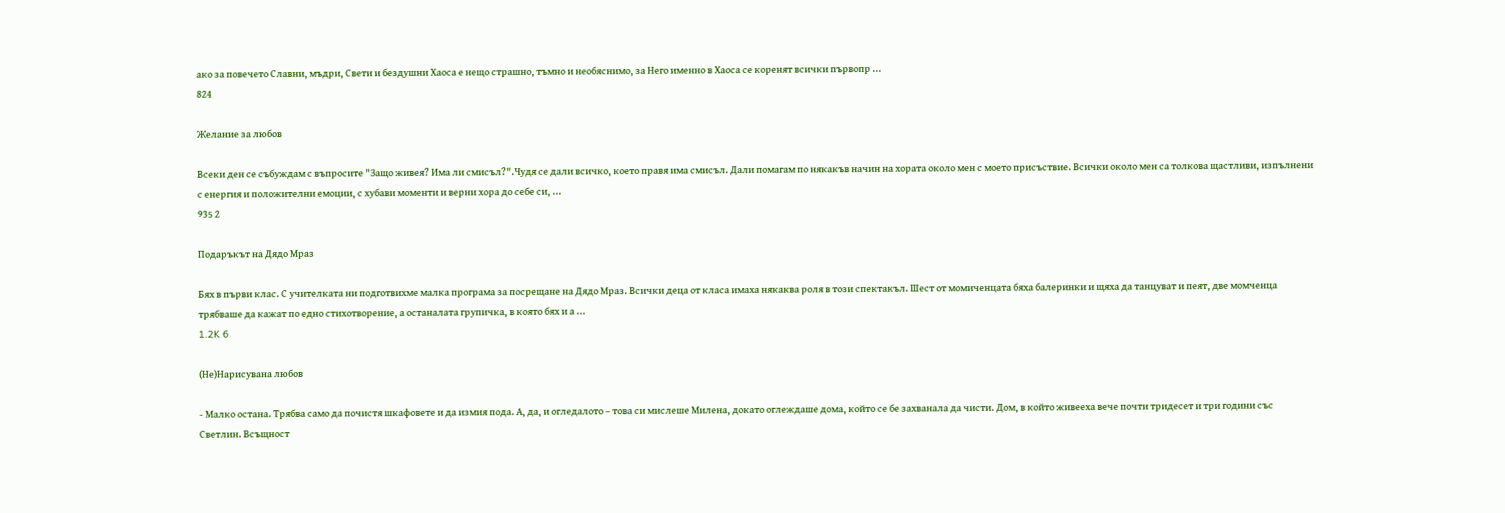ако за повечето Славни, мъдри, Свети и бездушни Хаоса е нещо страшно, тъмно и необяснимо, за Него именно в Хаоса се коренят всички първопр ...
824

Желание за любов

Всеки ден се събуждам с въпросите "Защо живея? Има ли смисъл?".Чудя се дали всичко, което правя има смисъл. Дали помагам по някакъв начин на хората около мен с моето присъствие. Всички около мен са толкова щастливи, изпълнени с енергия и положителни емоции, с хубави моменти и верни хора до себе си, ...
935 2

Подаръкът на Дядо Мраз

Бях в първи клас. С учителката ни подготвихме малка програма за посрещане на Дядо Мраз. Всички деца от класа имаха някаква роля в този спектакъл. Шест от момиченцата бяха балеринки и щяха да танцуват и пеят, две момченца трябваше да кажат по едно стихотворение, а останалата групичка, в която бях и а ...
1.2K 6

(Не)Нарисувана любов

- Малко остана. Трябва само да почистя шкафовете и да измия пода. А, да, и огледалото – това си мислеше Милена, докато оглеждаше дома, който се бе захванала да чисти. Дом, в който живееха вече почти тридесет и три години със Светлин. Всъщност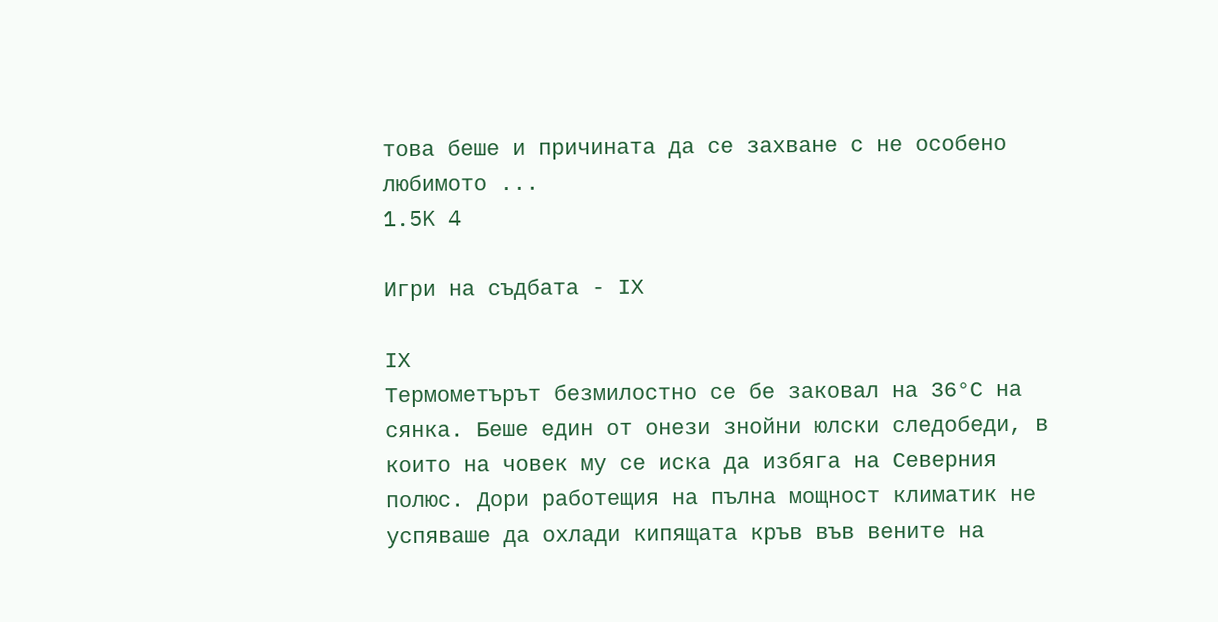това беше и причината да се захване с не особено любимото ...
1.5K 4

Игри на съдбата - ІХ

ІХ
Термометърът безмилостно се бе заковал на 36°С на сянка. Беше един от онези знойни юлски следобеди, в които на човек му се иска да избяга на Северния полюс. Дори работещия на пълна мощност климатик не успяваше да охлади кипящата кръв във вените на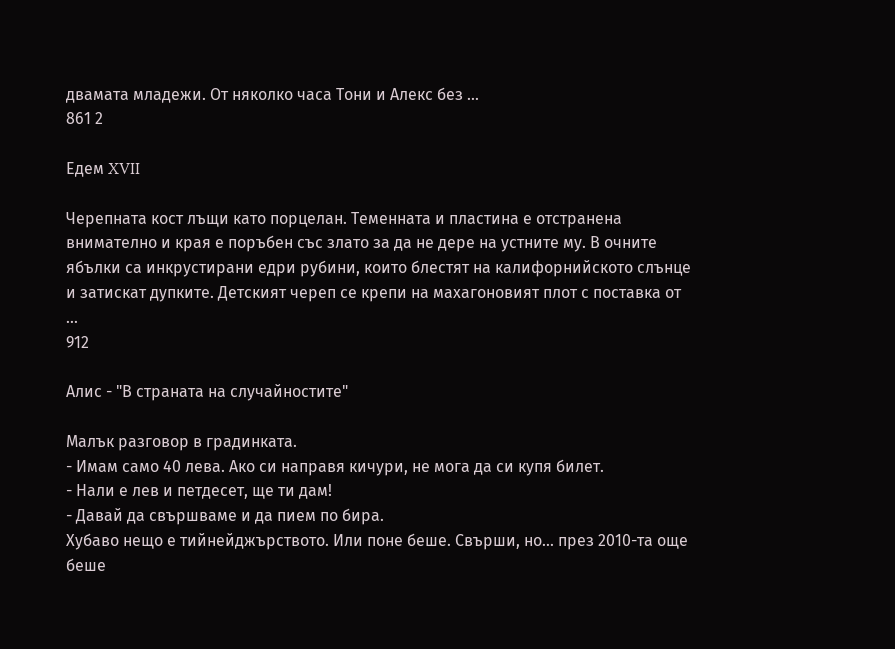двамата младежи. От няколко часа Тони и Алекс без ...
861 2

Едем XVII

Черепната кост лъщи като порцелан. Теменната и пластина е отстранена внимателно и края е поръбен със злато за да не дере на устните му. В очните ябълки са инкрустирани едри рубини, които блестят на калифорнийското слънце и затискат дупките. Детският череп се крепи на махагоновият плот с поставка от ...
912

Алис - "В страната на случайностите"

Малък разговор в градинката.
- Имам само 40 лева. Ако си направя кичури, не мога да си купя билет.
- Нали е лев и петдесет, ще ти дам!
- Давай да свършваме и да пием по бира.
Хубаво нещо е тийнейджърството. Или поне беше. Свърши, но... през 2010-та още беше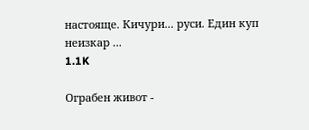настояще. Кичури... руси. Един куп неизкар ...
1.1K

Ограбен живот -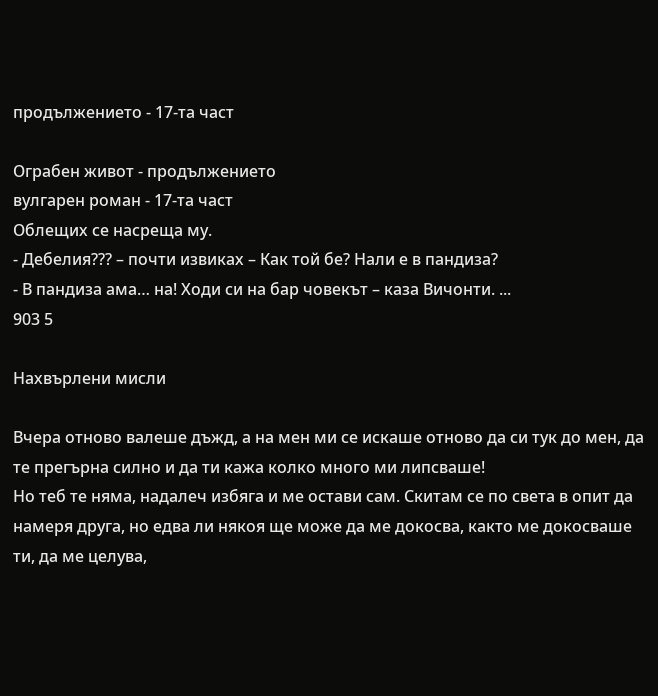продължението - 17-та част

Ограбен живот - продължението
вулгарен роман - 17-та част
Облещих се насреща му.
- Дебелия??? – почти извиках – Как той бе? Нали е в пандиза?
- В пандиза ама… на! Ходи си на бар човекът – каза Вичонти. ...
903 5

Нахвърлени мисли

Вчера отново валеше дъжд, а на мен ми се искаше отново да си тук до мен, да те прегърна силно и да ти кажа колко много ми липсваше!
Но теб те няма, надалеч избяга и ме остави сам. Скитам се по света в опит да намеря друга, но едва ли някоя ще може да ме докосва, както ме докосваше ти, да ме целува,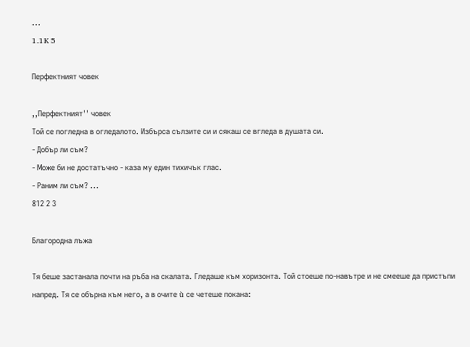...
1.1K 5

Перфектният човек

,,Перфектният'' човек
Той се погледна в огледалото. Избърса сълзите си и сякаш се вгледа в душата си.
- Добър ли съм?
- Може би не достатъчно - каза му един тихичък глас.
- Раним ли съм? ...
812 2 3

Благородна лъжа

Тя беше застанала почти на ръба на скалата. Гледаше към хоризонта. Той стоеше по-навътре и не смееше да пристъпи напред. Тя се обърна към него, а в очите ù се четеше покана: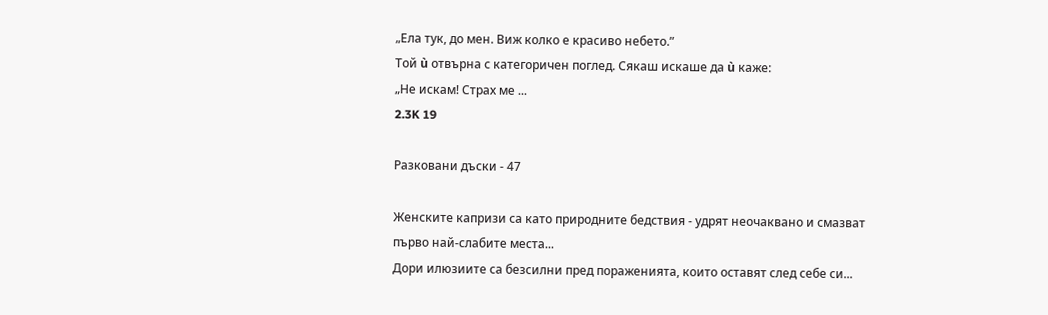„Ела тук, до мен. Виж колко е красиво небето.”
Той ù отвърна с категоричен поглед. Сякаш искаше да ù каже:
„Не искам! Страх ме ...
2.3K 19

Разковани дъски - 47

Женските капризи са като природните бедствия - удрят неочаквано и смазват първо най-слабите места...
Дори илюзиите са безсилни пред пораженията, които оставят след себе си...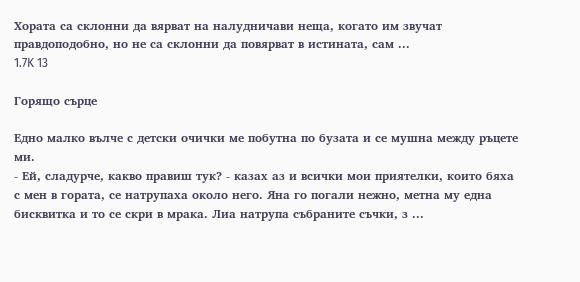Хората са склонни да вярват на налудничави неща, когато им звучат правдоподобно, но не са склонни да повярват в истината, сам ...
1.7K 13

Горящо сърце

Едно малко вълче с детски очички ме побутна по бузата и се мушна между ръцете ми.
- Ей, сладурче, какво правиш тук? - казах аз и всички мои приятелки, които бяха с мен в гората, се натрупаха около него. Яна го погали нежно, метна му една бисквитка и то се скри в мрака. Лиа натрупа събраните съчки, з ...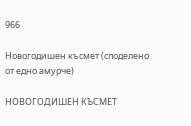966

Новогодишен късмет (споделено от едно амурче)

НОВОГОДИШЕН КЪСМЕТ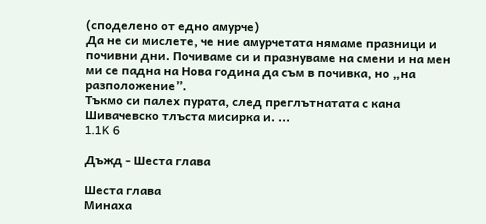(споделено от едно амурче)
Да не си мислете, че ние амурчетата нямаме празници и почивни дни. Почиваме си и празнуваме на смени и на мен ми се падна на Нова година да съм в почивка, но „на разположение”.
Тъкмо си палех пурата, след преглътнатата с кана Шивачевско тлъста мисирка и. ...
1.1K 6

Дъжд - Шеста глава

Шеста глава
Минаха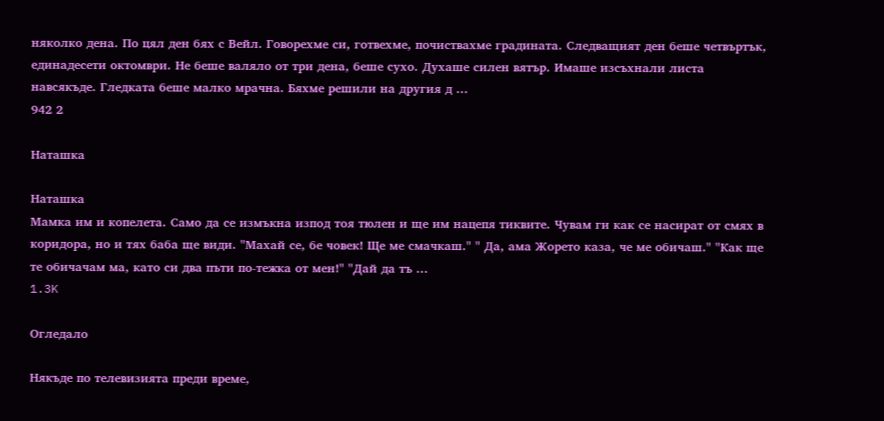няколко дена. По цял ден бях с Вейл. Говорехме си, готвехме, почиствахме градината. Следващият ден беше четвъртък, единадесети октомври. Не беше валяло от три дена, беше сухо. Духаше силен вятър. Имаше изсъхнали листа навсякъде. Гледката беше малко мрачна. Бяхме решили на другия д ...
942 2

Наташка

Наташка
Мамка им и копелета. Само да се измъкна изпод тоя тюлен и ще им нацепя тиквите. Чувам ги как се насират от смях в коридора, но и тях баба ще види. "Махай се, бе човек! Ще ме смачкаш." " Да, ама Жорето каза, че ме обичаш." "Как ще те обичачам ма, като си два пъти по-тежка от мен!" "Дай да тъ ...
1.3K

Огледало

Някъде по телевизията преди време,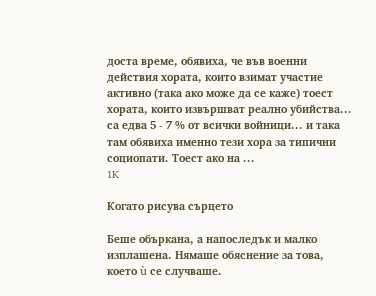доста време, обявиха, че във военни действия хората, които взимат участие активно (така ако може да се каже) тоест хората, които извършват реално убийства... са едва 5 - 7 % от всички войници... и така там обявиха именно тези хора за типични социопати. Тоест ако на ...
1K

Когато рисува сърцето

Беше объркана, а напоследък и малко изплашена. Нямаше обяснение за това, което ù се случваше.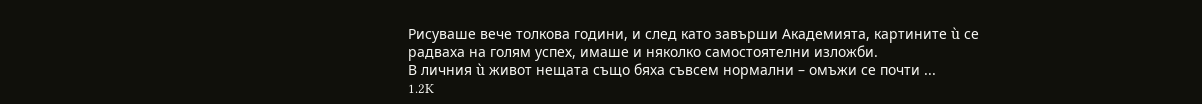Рисуваше вече толкова години, и след като завърши Академията, картините ù се радваха на голям успех, имаше и няколко самостоятелни изложби.
В личния ù живот нещата също бяха съвсем нормални – омъжи се почти ...
1.2K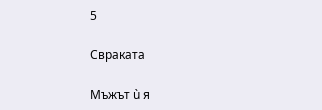5

Свраката

Мъжът ù я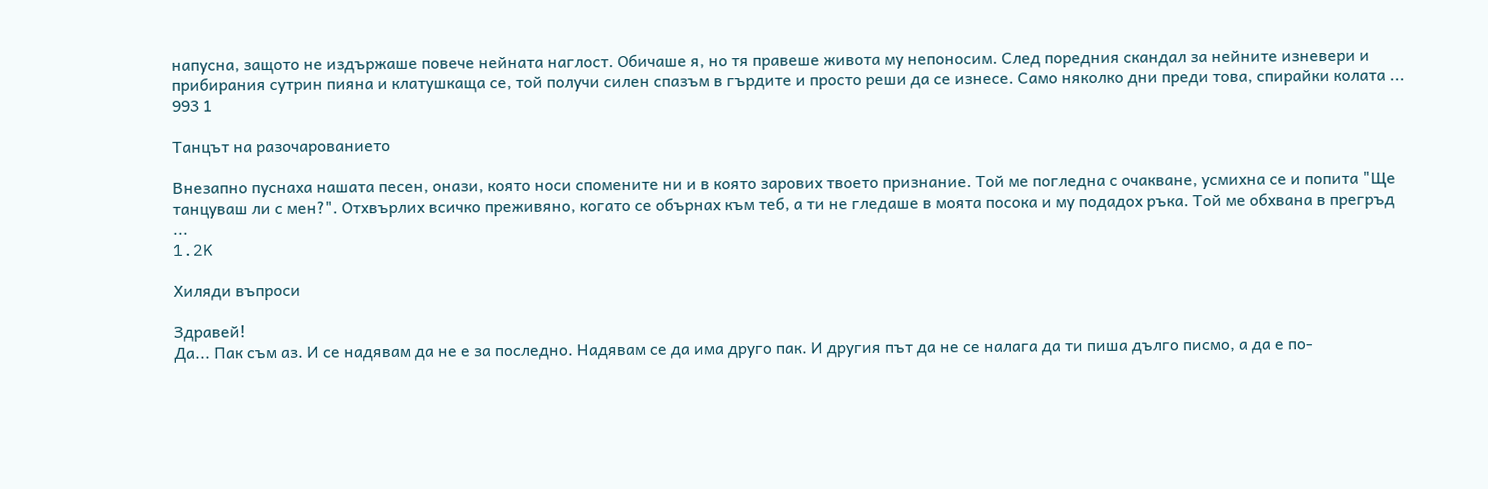напусна, защото не издържаше повече нейната наглост. Обичаше я, но тя правеше живота му непоносим. След поредния скандал за нейните изневери и прибирания сутрин пияна и клатушкаща се, той получи силен спазъм в гърдите и просто реши да се изнесе. Само няколко дни преди това, спирайки колата ...
993 1

Танцът на разочарованието

Внезапно пуснаха нашата песен, онази, която носи спомените ни и в която зарових твоето признание. Той ме погледна с очакване, усмихна се и попита "Ще танцуваш ли с мен?". Отхвърлих всичко преживяно, когато се обърнах към теб, а ти не гледаше в моята посока и му подадох ръка. Той ме обхвана в прегръд ...
1.2K

Хиляди въпроси

Здравей!
Да... Пак съм аз. И се надявам да не е за последно. Надявам се да има друго пак. И другия път да не се налага да ти пиша дълго писмо, а да е по-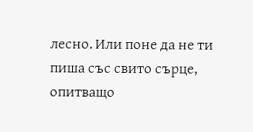лесно. Или поне да не ти пиша със свито сърце, опитващо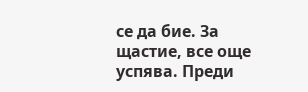се да бие. За щастие, все още успява. Преди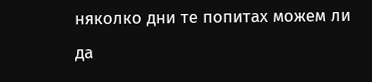няколко дни те попитах можем ли да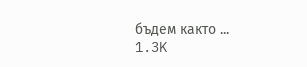бъдем както ...
1.3K